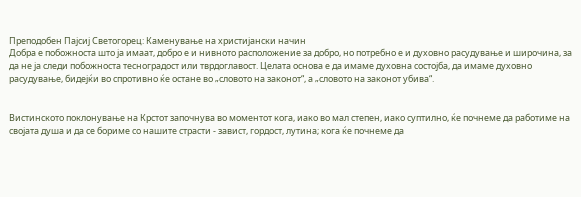Преподобен Пајсиј Светогорец: Каменување на христијански начин
Добра е побожноста што ја имаат, добро е и нивното расположение за добро, но потребно е и духовно расудување и широчина, за да не ја следи побожноста тесноградост или тврдоглавост. Целата основа е да имаме духовна состојба, да имаме духовно расудување, бидејќи во спротивно ќе остане во „словото на законот“, а „словото на законот убива“.


Вистинското поклонување на Крстот започнува во моментот кога, иако во мал степен, иако суптилно, ќе почнеме да работиме на својата душа и да се бориме со нашите страсти - завист, гордост, лутина; кога ќе почнеме да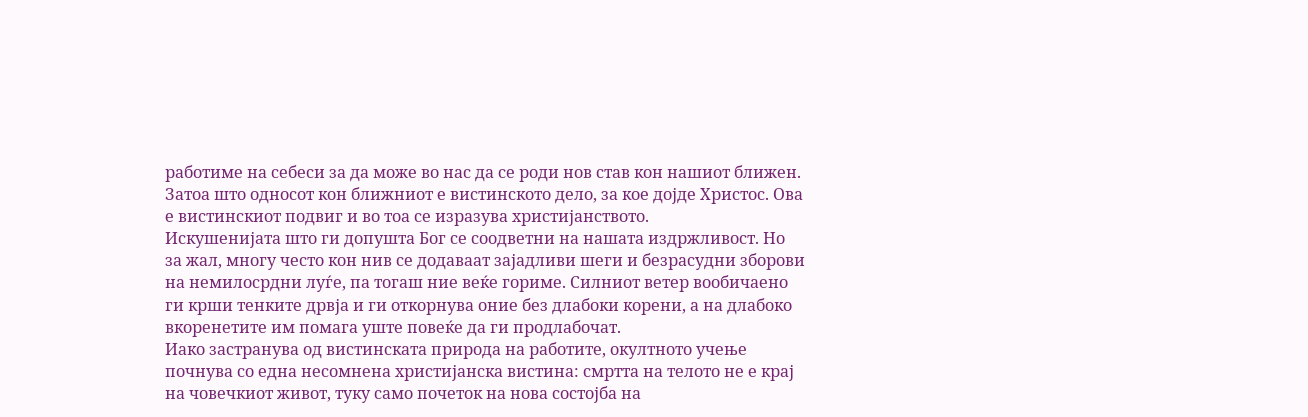работиме на себеси за да може во нас да се роди нов став кон нашиот ближен. Затоа што односот кон ближниот е вистинското дело, за кое дојде Христос. Ова е вистинскиот подвиг и во тоа се изразува христијанството.
Искушенијата што ги допушта Бог се соодветни на нашата издржливост. Но за жал, многу често кон нив се додаваат зајадливи шеги и безрасудни зборови на немилосрдни луѓе, па тогаш ние веќе гориме. Силниот ветер вообичаено ги крши тенките дрвја и ги откорнува оние без длабоки корени, а на длабоко вкоренетите им помага уште повеќе да ги продлабочат.
Иако застранува од вистинската природа на работите, окултното учење почнува со една несомнена христијанска вистина: смртта на телото не е крај на човечкиот живот, туку само почеток на нова состојба на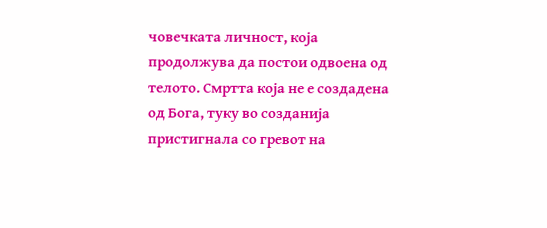човечката личност, која продолжува да постои одвоена од телото. Смртта која не е создадена од Бога, туку во созданија пристигнала со гревот на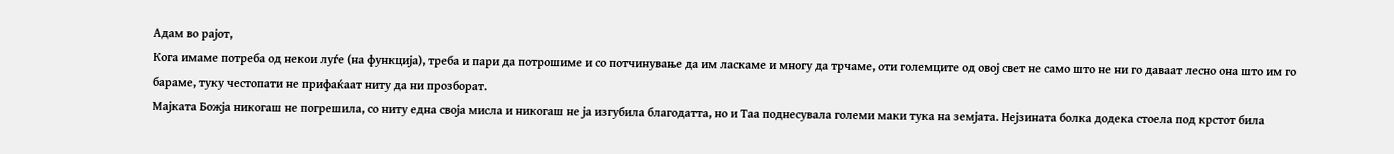Адам во рајот,
Кога имаме потреба од некои луѓе (на функција), треба и пари да потрошиме и со потчинување да им ласкаме и многу да трчаме, оти големците од овој свет не само што не ни го даваат лесно она што им го бараме, туку честопати не прифаќаат ниту да ни прозборат.
Мајката Божја никогаш не погрешила, со ниту една своја мисла и никогаш не ја изгубила благодатта, но и Таа поднесувала големи маки тука на земјата. Нејзината болка додека стоела под крстот била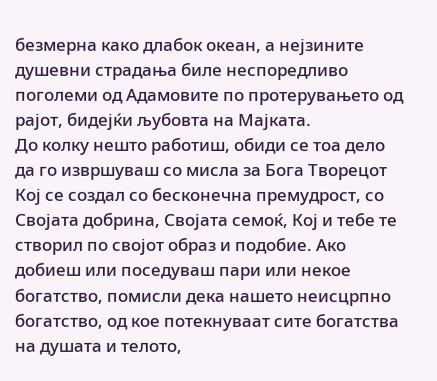безмерна како длабок океан, а нејзините душевни страдања биле неспоредливо поголеми од Адамовите по протерувањето од рајот, бидејќи љубовта на Мајката.
До колку нешто работиш, обиди се тоа дело да го извршуваш со мисла за Бога Творецот Кој се создал со бесконечна премудрост, со Својата добрина, Својата семоќ, Кој и тебе те створил по својот образ и подобие. Ако добиеш или поседуваш пари или некое богатство, помисли дека нашето неисцрпно богатство, од кое потекнуваат сите богатства на душата и телото,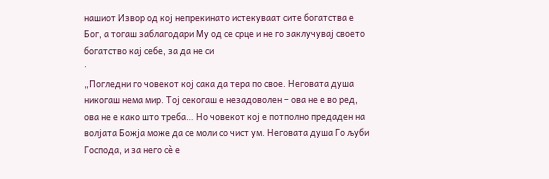нашиот Извор од кој непрекинато истекуваат сите богатства е Бог, а тогаш заблагодари Му од се срце и не го заклучувај своето богатство кај себе, за да не си
·
„Погледни го човекот кој сака да тера по свое. Неговата душа никогаш нема мир. Тој секогаш е незадоволен – ова не е во ред, ова не е како што треба… Но човекот кој е потполно предаден на волјата Божја може да се моли со чист ум. Неговата душа Го љуби Господа, и за него сè е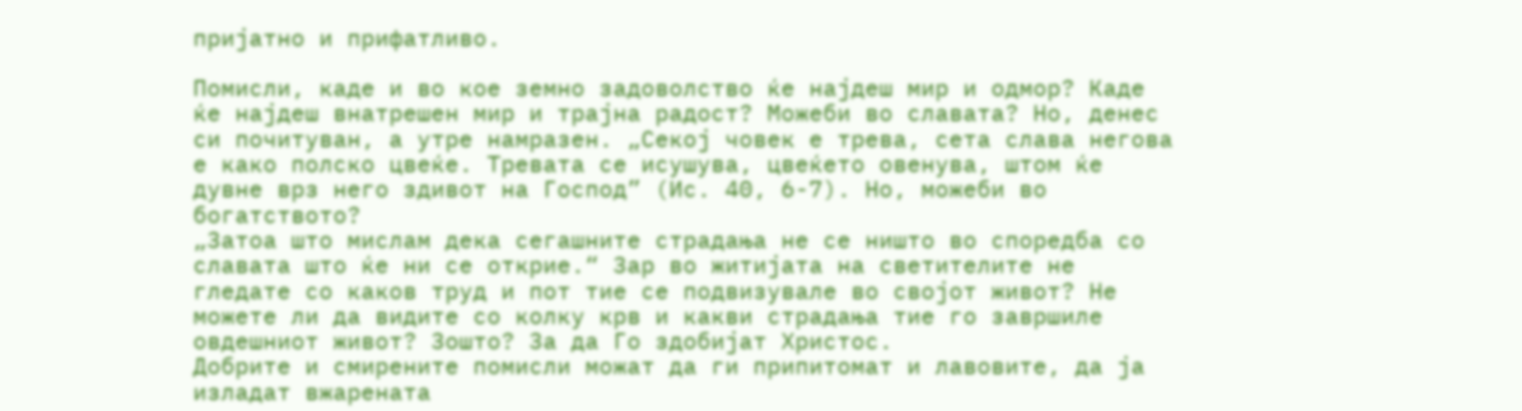пријатно и прифатливо.

Помисли, каде и во кое земно задоволство ќе најдеш мир и одмор? Каде ќе најдеш внатрешен мир и трајна радост? Можеби во славата? Но, денес си почитуван, а утре намразен. „Секој човек е трева, сета слава негова е како полско цвеќе. Тревата се исушува, цвеќето овенува, штом ќе дувне врз него здивот на Господ” (Ис. 40, 6-7). Но, можеби во богатството?
„Затоа што мислам дека сегашните страдања не се ништо во споредба со славата што ќе ни се открие.“ Зар во житијата на светителите не гледате со каков труд и пот тие се подвизувале во својот живот? Не можете ли да видите со колку крв и какви страдања тие го завршиле овдешниот живот? Зошто? За да Го здобијат Христос.
Добрите и смирените помисли можат да ги припитомат и лавовите, да ја изладат вжарената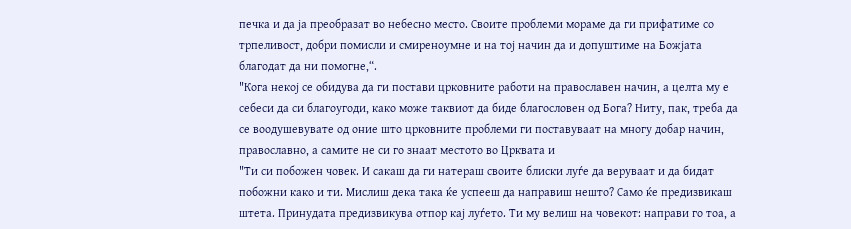печка и да ја преобразат во небесно место. Своите проблеми мораме да ги прифатиме со трпеливост, добри помисли и смиреноумне и на тој начин да и допуштиме на Божјата благодат да ни помогне,“.
"Кога некој се обидува да ги постави црковните работи на православен начин, а целта му е себеси да си благоугоди, како може таквиот да биде благословен од Бога? Ниту, пак, треба да се воодушевувате од оние што црковните проблеми ги поставуваат на многу добар начин, православно, а самите не си го знаат местото во Црквата и
"Ти си побожен човек. И сакаш да ги натераш своите блиски луѓе да веруваат и да бидат побожни како и ти. Мислиш дека така ќе успееш да направиш нешто? Само ќе предизвикаш штета. Принудата предизвикува отпор кај луѓето. Ти му велиш на човекот: направи го тоа, а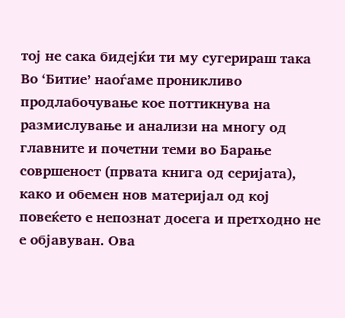тој не сака бидејќи ти му сугерираш така
Во ‘Битие’ наоѓаме проникливо продлабочување кое поттикнува на размислување и анализи на многу од главните и почетни теми во Барање совршеност (првата книга од серијата), како и обемен нов материјал од кој повеќето е непознат досега и претходно не е објавуван. Ова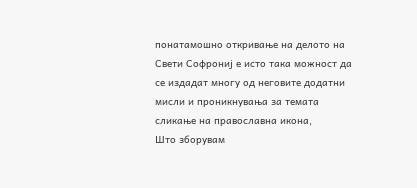понатамошно откривање на делото на Свети Софрониј е исто така можност да се издадат многу од неговите додатни мисли и проникнувања за темата сликање на православна икона,
Што зборувам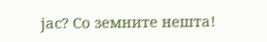јас? Со земните нешта!